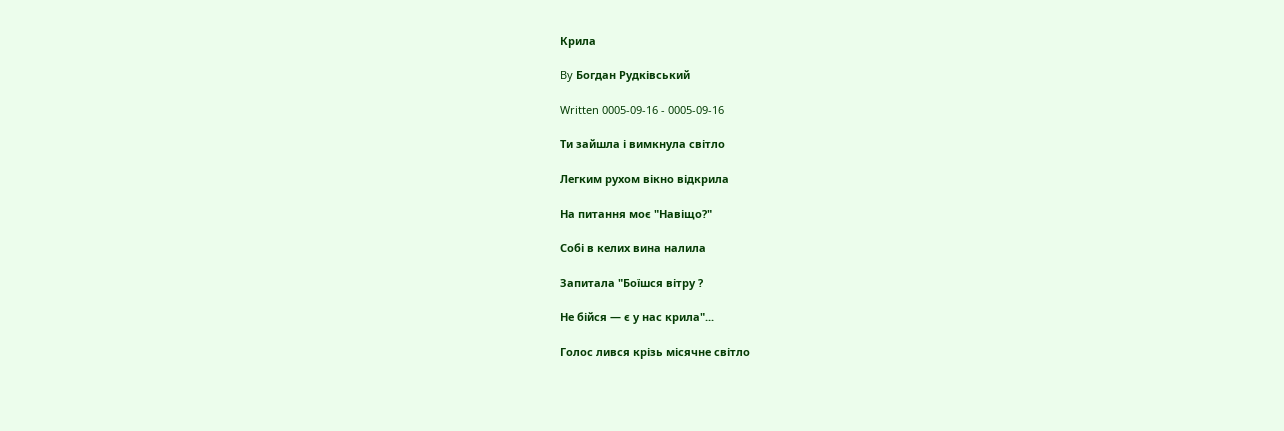Крила

By Богдан Рудківський

Written 0005-09-16 - 0005-09-16

Ти зайшла і вимкнула світло

Легким рухом вікно відкрила

На питання моє "Навіщо?"

Собі в келих вина налила

Запитала "Боїшся вітру ?

Не бійся — є у нас крила"...

Голос лився крізь місячне світло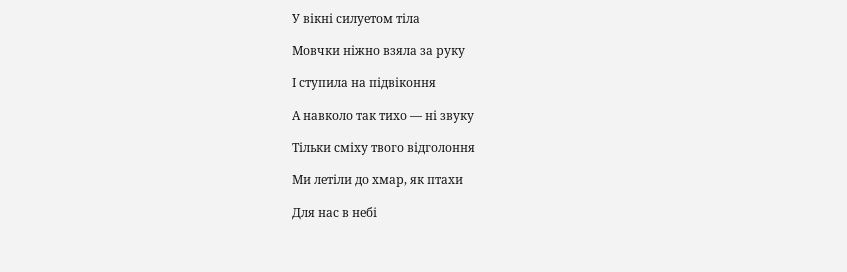У вікні силуетом тіла

Мовчки ніжно взяла за руку

І ступила на підвіконня

А навколо так тихо — ні звуку

Тільки сміху твого відголоння

Ми летіли до хмар, як птахи

Для нас в небі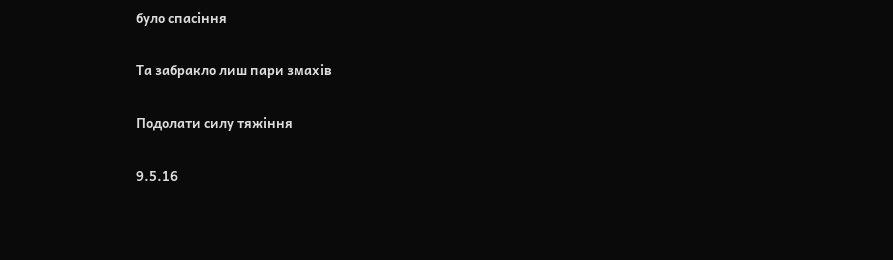було спасіння

Та забракло лиш пари змахів

Подолати силу тяжіння

9.5.16